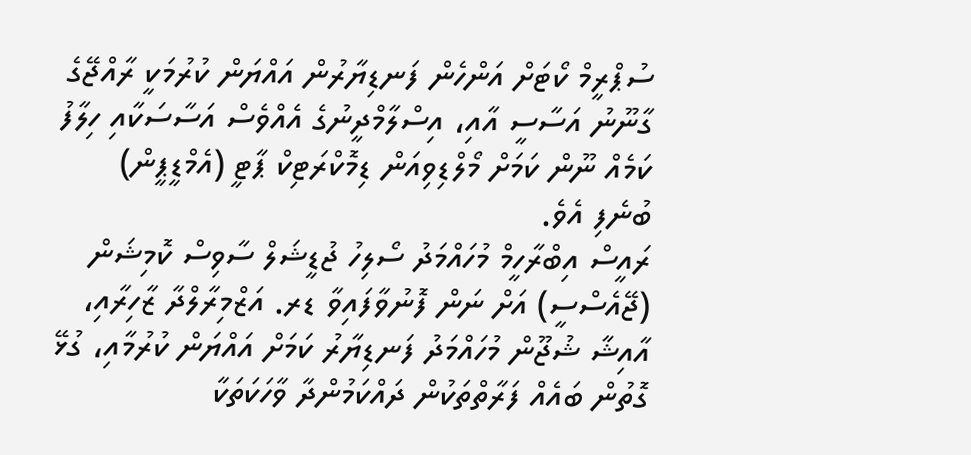ސުޕްރީމް ކޯޓަށް އަންހެން ފަނޑިޔާރުން އައްޔަން ކުރުމަކީ ރާއްޖޭގެ ގާނޫނު އަސާސީ އާއި، އިސްލާމްދީނުގެ އެއްވެސް އަސާސަކާއި ހިލާފު ކަމެއް ނޫން ކަމަށް މޯލްޑިވިއަން ޑިމޮކްރަޓިކް ޕާޓީ (އެމްޑީޕީން) ބުނެފި އެވެ.
ރައީސް އިބްރާހީމް މުހައްމަދު ސޯލިހު ޖުޑީޝަލް ސާވިސް ކޮމިޝަން (ޖޭއެސްސީ) އަށް ނަން ފޮނުވާފައިވާ ޑރ. އަޒްމިރާލްދާ ޒާހިރާއި، އާއިޝާ ޝުޖޫން މުހައްމަދު ފަނޑިޔާރު ކަމަށް އައްޔަން ކުރުމާއި، ގުޅޭ ގޮތުން ބައެއް ފަރާތްތަކުން ދައްކަމުންދާ ވާހަކަތަކާ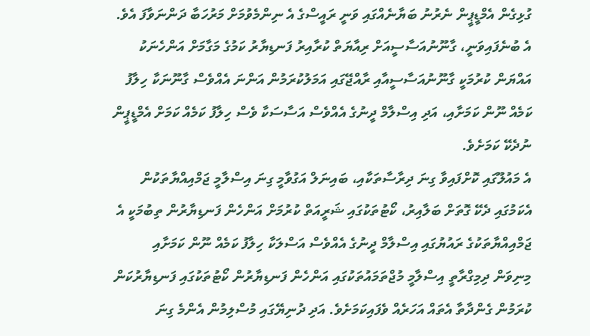ގުޅިގެން އެމްޑީޕީން ނެރުނު ބަޔާނެއްގައި ވަނީ ރައީސްގެ އެ ނިންމެވުމަށް މަރުހަބާ ދަންނަވާފަ އެވެ.
އެ ބުނެފައިވަނީ، ގާނޫނުއަސާސީއަށް ރިއާޔަތް ކުރާއިރު ފަނޑިޔާރު ކަމުގެ މަގާމަށް އަންހެނަކު އައްޔަން ކުރުމަކީ ގާނޫނުއަސާސީއާއި ރާއްޖޭގައި އަމަލުކުރަމުން އަންނަ އެއްވެސް ގާނޫނަކާ ހިލާފު ކަމެއް ނޫން ކަމަށާއި، އަދި އިސްލާމް ދީނުގެ އެއްވެސް އަސާސަކާ ވެސް ހިލާފު ކަމެއް ކަމަށް އެމްޑީޕީން ނުދެކޭ ކަމަށެވެ.
އެ މައުލޫގައި ކޮށްފައިވާ ގިނަ ދިރާސާތަކާއި، ބައިނަލް އަގުވާމީ ގިނަ އިސްލާމީ ޖަމްއިއްޔާތަކުން އެކަމުގައި ދެކޭ ގޮތަށް ބަލާއިރު، ކޯޓުތަކުގައި ޝަރީއަތް ކުރުމަށް އަންހެން ފަނޑިޔާރުން ތިބުމަކީ އެ ޖަމްއިއްޔާތަކުގެ ރައުޔުގައި އިސްލާމް ދީނުގެ އެއްވެސް އަސްލަކާ ހިލާފު ކަމެއް ނޫން ކަމަށާއި މިނިވަން ދިމިގްރާތީ އިސްލާމީ މުޖްތަމައުތަކުގައި އަންހެން ފަނޑިޔާރުން ކޯޓުތަކުގައި ފަނޑިޔާރުކަން ކުރަމުން ގެންދާތާ އެތައް އަހަރެއް ވެފައިކަމަށެވެ. އަދި ދުނިޔޭގައި މުސްލިމުން އެންމެ ގިނަ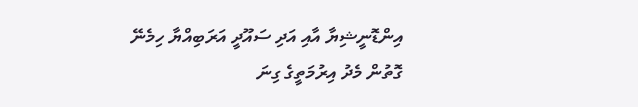އިންޑޮނީޝިޔާ އާއި އަދި ސައޫދީ އަރަބިއްޔާ ހިމެނޭ ގޮތުން މެދު އިރުމަތީގެ ގިނަ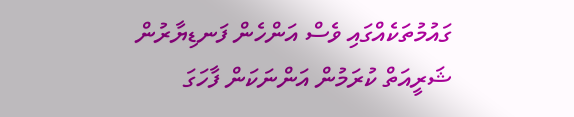ގައުމުތަކެއްގައި ވެސް އަންހެން ފަނޑިޔާރުން ޝަރީއަތް ކުރަމުން އަންނަކަން ފާހަގަ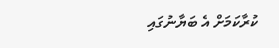ކުރާކަމަށް އެ ބަޔާނުގައި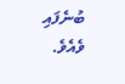ބުނެފައި ވެއެވެ.